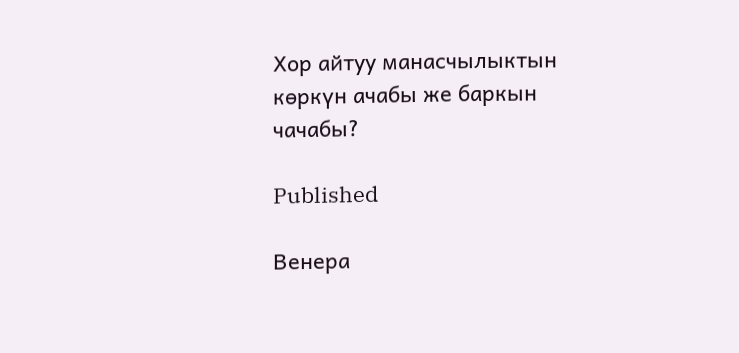Хор айтуу манасчылыктын көркүн ачабы же баркын чачабы?

Published

Венера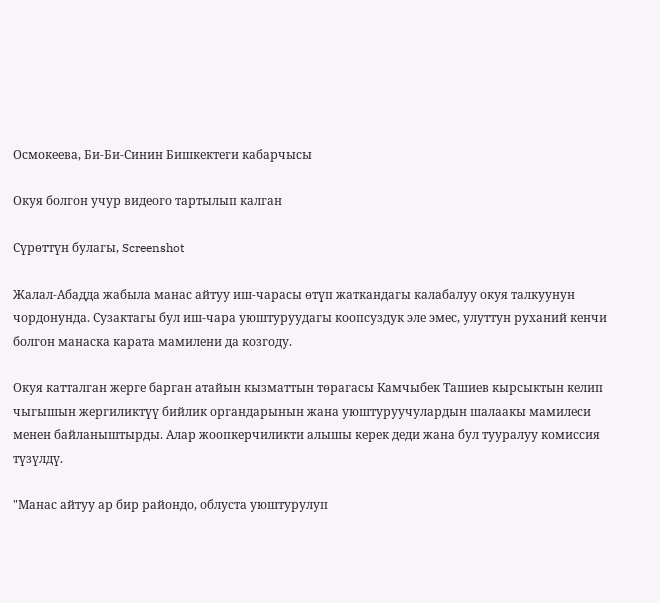Осмокеева, Би-Би-Синин Бишкектеги кабарчысы

Окуя болгон учур видеого тартылып калган

Сүрөттүн булагы, Screenshot

Жалал-Абадда жабыла манас айтуу иш-чарасы өтүп жаткандагы калабалуу окуя талкуунун чордонунда. Сузактагы бул иш-чара уюштуруудагы коопсуздук эле эмес, улуттун руханий кенчи болгон манаска карата мамилени да козгоду.

Окуя катталган жерге барган атайын кызматтын төрагасы Камчыбек Ташиев кырсыктын келип чыгышын жергиликтүү бийлик органдарынын жана уюштуруучулардын шалаакы мамилеси менен байланыштырды. Алар жоопкерчиликти алышы керек деди жана бул тууралуу комиссия түзүлдү.

"Манас айтуу ар бир райондо, облуста уюштурулуп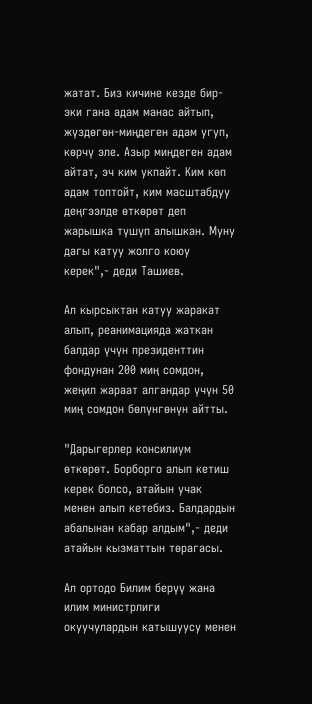жатат. Биз кичине кезде бир-эки гана адам манас айтып, жүздөгөн-миңдеген адам угуп, көрчү эле. Азыр миңдеген адам айтат, эч ким укпайт. Ким көп адам топтойт, ким масштабдуу деңгээлде өткөрөт деп жарышка түшүп алышкан. Муну дагы катуу жолго коюу керек",- деди Ташиев.

Ал кырсыктан катуу жаракат алып, реанимацияда жаткан балдар үчүн президенттин фондунан 200 миң сомдон, жеңил жараат алгандар үчүн 50 миң сомдон бөлүнгөнүн айтты.

"Дарыгерлер консилиум өткөрөт. Борборго алып кетиш керек болсо, атайын учак менен алып кетебиз. Балдардын абалынан кабар алдым",- деди атайын кызматтын төрагасы.

Ал ортодо Билим берүү жана илим министрлиги окуучулардын катышуусу менен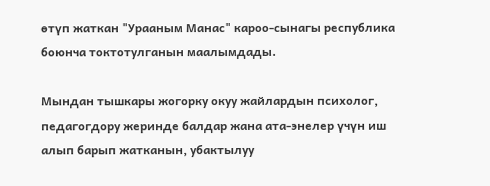өтүп жаткан "Урааным Манас" кароо-сынагы республика боюнча токтотулганын маалымдады.

Мындан тышкары жогорку окуу жайлардын психолог, педагогдору жеринде балдар жана ата-энелер үчүн иш алып барып жатканын, убактылуу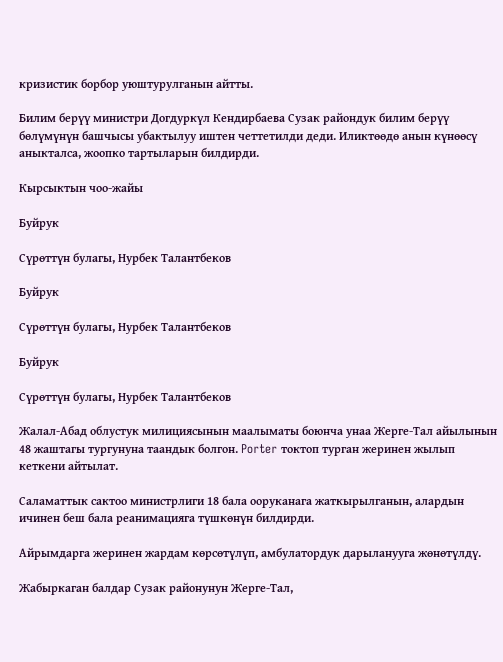кризистик борбор уюштурулганын айтты.

Билим берүү министри Догдуркүл Кендирбаева Сузак райондук билим берүү бөлүмүнүн башчысы убактылуу иштен четтетилди деди. Иликтөөдө анын күнөөсү аныкталса, жоопко тартыларын билдирди.

Кырсыктын чоо-жайы

Буйрук

Сүрөттүн булагы, Нурбек Талантбеков

Буйрук

Сүрөттүн булагы, Нурбек Талантбеков

Буйрук

Сүрөттүн булагы, Нурбек Талантбеков

Жалал-Абад облустук милициясынын маалыматы боюнча унаа Жерге-Тал айылынын 48 жаштагы тургунуна таандык болгон. Porter токтоп турган жеринен жылып кеткени айтылат.

Саламаттык сактоо министрлиги 18 бала ооруканага жаткырылганын, алардын ичинен беш бала реанимацияга түшкөнүн билдирди.

Айрымдарга жеринен жардам көрсөтүлүп, амбулатордук дарыланууга жөнөтүлдү.

Жабыркаган балдар Сузак районунун Жерге-Тал,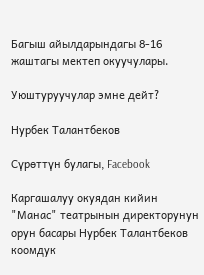Багыш айылдарындагы 8-16 жаштагы мектеп окуучулары.

Уюштуруучулар эмне дейт?

Нурбек Талантбеков

Сүрөттүн булагы, Facebook

Каргашалуу окуядан кийин "Манас" театрынын директорунун орун басары Нурбек Талантбеков коомдук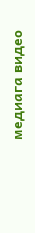медиага видео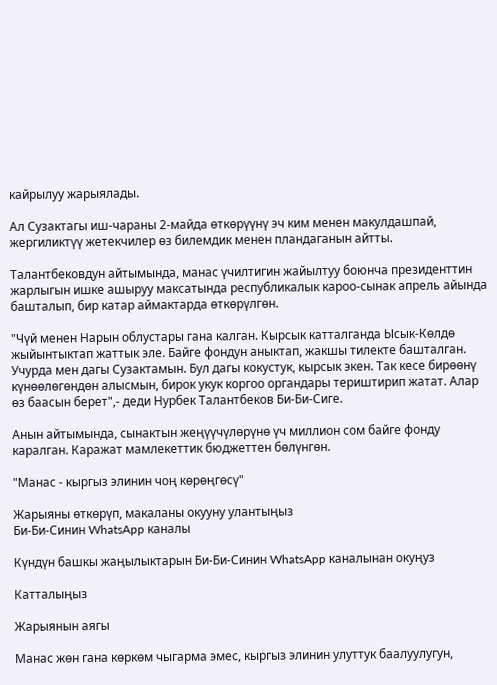кайрылуу жарыялады.

Ал Сузактагы иш-чараны 2-майда өткөрүүнү эч ким менен макулдашпай, жергиликтүү жетекчилер өз билемдик менен пландаганын айтты.

Талантбековдун айтымында, манас үчилтигин жайылтуу боюнча президенттин жарлыгын ишке ашыруу максатында республикалык кароо-сынак апрель айында башталып, бир катар аймактарда өткөрүлгөн.

"Чүй менен Нарын облустары гана калган. Кырсык катталганда Ысык-Көлдө жыйынтыктап жаттык эле. Байге фондун аныктап, жакшы тилекте башталган. Учурда мен дагы Сузактамын. Бул дагы кокустук, кырсык экен. Так кесе бирөөнү күнөөлөгөндөн алысмын, бирок укук коргоо органдары териштирип жатат. Алар өз баасын берет",- деди Нурбек Талантбеков Би-Би-Сиге.

Анын айтымында, сынактын жеңүүчүлөрүнө үч миллион сом байге фонду каралган. Каражат мамлекеттик бюджеттен бөлүнгөн.

"Манас - кыргыз элинин чоң көрөңгөсү"

Жарыяны өткөрүп, макаланы окууну улантыңыз
Би-Би-Синин WhatsApp каналы

Күндүн башкы жаңылыктарын Би-Би-Синин WhatsApp каналынан окуңуз

Катталыңыз

Жарыянын аягы

Манас жөн гана көркөм чыгарма эмес, кыргыз элинин улуттук баалуулугун,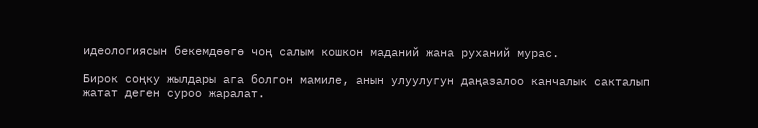идеологиясын бекемдөөгө чоң салым кошкон маданий жана руханий мурас.

Бирок соңку жылдары ага болгон мамиле, анын улуулугун даңазалоо канчалык сакталып жатат деген суроо жаралат.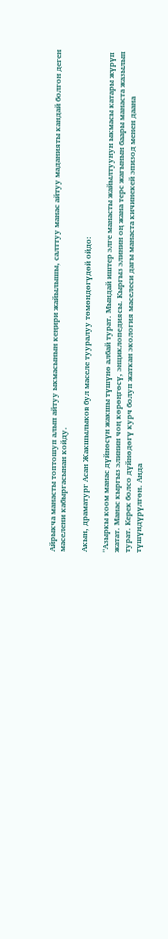Айрыкча манасты топтошуп алып айтуу ыкмасынын кеңири жайылышы, салттуу манас айтуу маданияты кандай болгон деген маселени кабыргасынан койду.

Акын, драматург Асан Жакшылыков бул маселе тууралуу төмөндөгүдөй ойдо:

"Азыркы коом манас дүйнөсүн жакшы түшүнө албай турат. Мындай иштер элге манасты жайылтуунун ыкмасы катары жүрүп жатат. Манас кыргыз элинин чоң көрөңгөсү, энциклопедиясы. Кыргыз элинин оң жана терс жагынын баары манаста жазылып турат. Керек болсо дүйнөдөгү курч болуп жаткан экология маселеси дагы манаста кичинекей эпизод менен даана түшүндүрүлгөн. Анда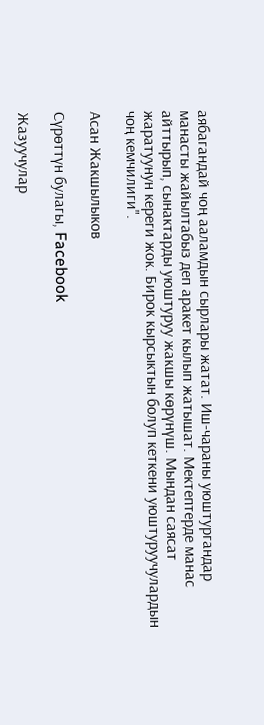аябагандай чоң ааламдын сырлары жатат. Иш-чараны уюштургандар манасты жайылтабыз деп аракет кылып жатышат. Мектептерде манас айттырып, сынактарды уюштуруу жакшы көрүнүш. Мындан саясат жаратуунун кереги жок. Бирок кырсыктын болуп кеткени уюштуруучулардын чоң кемчилиги".

Асан Жакшылыков

Сүрөттүн булагы, Facebook

Жазуучулар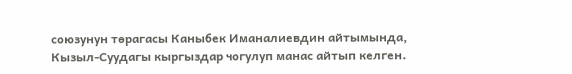союзунун төрагасы Каныбек Иманалиевдин айтымында, Кызыл-Суудагы кыргыздар чогулуп манас айтып келген.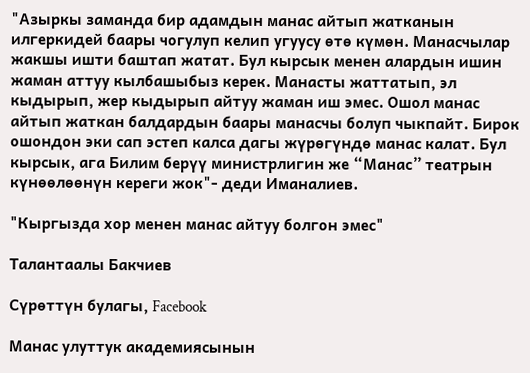"Азыркы заманда бир адамдын манас айтып жатканын илгеркидей баары чогулуп келип угуусу өтө күмөн. Манасчылар жакшы ишти баштап жатат. Бул кырсык менен алардын ишин жаман аттуу кылбашыбыз керек. Манасты жаттатып, эл кыдырып, жер кыдырып айтуу жаман иш эмес. Ошол манас айтып жаткан балдардын баары манасчы болуп чыкпайт. Бирок ошондон эки сап эстеп калса дагы жүрөгүндө манас калат. Бул кырсык, ага Билим берүү министрлигин же “Манас” театрын күнөөлөөнүн кереги жок"- деди Иманалиев.

"Кыргызда хор менен манас айтуу болгон эмес"

Талантаалы Бакчиев

Сүрөттүн булагы, Facebook

Манас улуттук академиясынын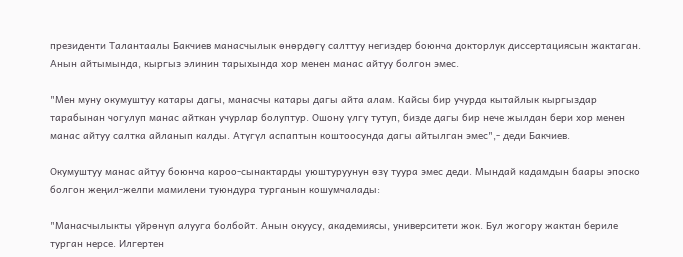президенти Талантаалы Бакчиев манасчылык өнөрдөгү салттуу негиздер боюнча докторлук диссертациясын жактаган. Анын айтымында, кыргыз элинин тарыхында хор менен манас айтуу болгон эмес.

"Мен муну окумуштуу катары дагы, манасчы катары дагы айта алам. Кайсы бир учурда кытайлык кыргыздар тарабынан чогулуп манас айткан учурлар болуптур. Ошону үлгү тутуп, бизде дагы бир нече жылдан бери хор менен манас айтуу салтка айланып калды. Атүгүл аспаптын коштоосунда дагы айтылган эмес",- деди Бакчиев.

Окумуштуу манас айтуу боюнча кароо-сынактарды уюштуруунун өзү туура эмес деди. Мындай кадамдын баары эпоско болгон жеңил-желпи мамилени туюндура турганын кошумчалады:

"Манасчылыкты үйрөнүп алууга болбойт. Анын окуусу, академиясы, университети жок. Бул жогору жактан бериле турган нерсе. Илгертен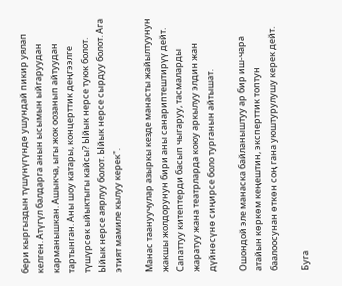бери кыргыздын түшүнүгүндө ушундай пикир уялап келген. Атүгүл балдарга анын ысымын ыйгаруудан карманышкан. Ашыкча, ыгы жок оозанып айтуудан тартынган. Аны шоу катары, концерттик деңгээлге түшүрсөк ыйыктыгы кайсы? Ыйык нерсе туюк болот. Ыйык нерсе аярлуу болот. Ыйык нерсе сырдуу болот. Ага этият мамиле кылуу керек".

Манас таануучулар азыркы кезде манасты жайылтуунун жакшы жолдорунун бири аны санариптештирүү дейт. Сапаттуу китептерди басып чыгаруу, тасмаларды жаратуу жана театрларда коюу аркылуу элдин жан дүйнөсүнө сиңирсе боло турганын айтышат.

Ошондой эле манаска байланыштуу ар бир иш-чара атайын көркөм кеңештин, эксперттик топтун баалоосунан өткөн соң гана уюштурулушу керек дейт.

Буга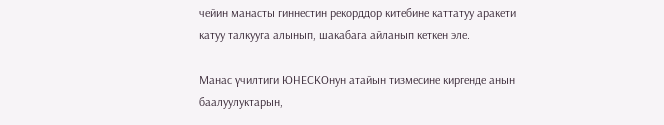чейин манасты гиннестин рекорддор китебине каттатуу аракети катуу талкууга алынып, шакабага айланып кеткен эле.

Манас үчилтиги ЮНЕСКОнун атайын тизмесине киргенде анын баалуулуктарын,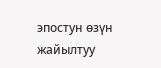эпостун өзүн жайылтуу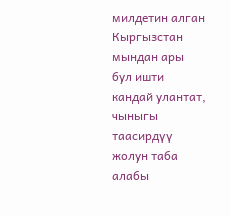милдетин алган Кыргызстан мындан ары бул ишти кандай улантат, чыныгы таасирдүү жолун таба алабы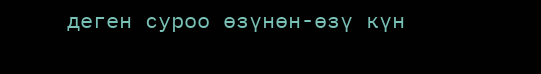деген суроо өзүнөн-өзү күн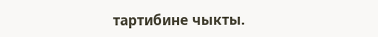тартибине чыкты.